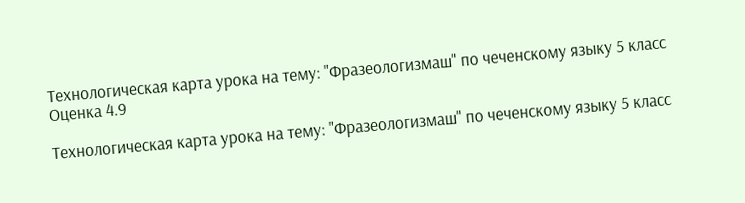Технологическая карта урока на тему: "Фразеологизмаш" по чеченскому языку 5 класс
Оценка 4.9

Технологическая карта урока на тему: "Фразеологизмаш" по чеченскому языку 5 класс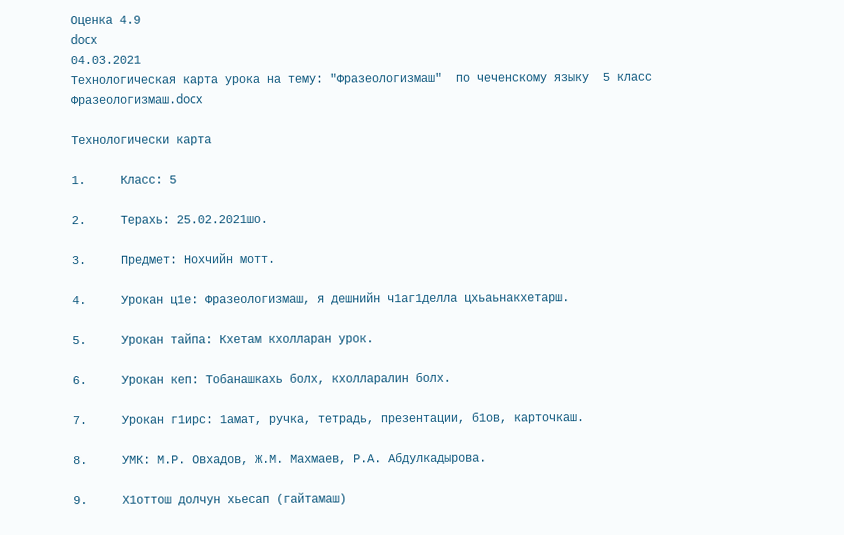Оценка 4.9
docx
04.03.2021
Технологическая карта урока на тему: "Фразеологизмаш"  по чеченскому языку  5 класс
Фразеологизмаш.docx

Технологически карта

1.     Класс: 5

2.     Терахь: 25.02.2021шо.

3.     Предмет: Нохчийн мотт.

4.     Урокан ц1е: Фразеологизмаш, я дешнийн ч1аг1делла цхьаьнакхетарш.

5.     Урокан тайпа: Кхетам кхолларан урок.

6.     Урокан кеп: Тобанашкахь болх, кхолларалин болх.

7.     Урокан г1ирс: 1амат, ручка, тетрадь, презентации, б1ов, карточкаш.

8.     УМК: М.Р. Овхадов, Ж.М. Махмаев, Р.А. Абдулкадырова.

9.     Х1оттош долчун хьесап (гайтамаш)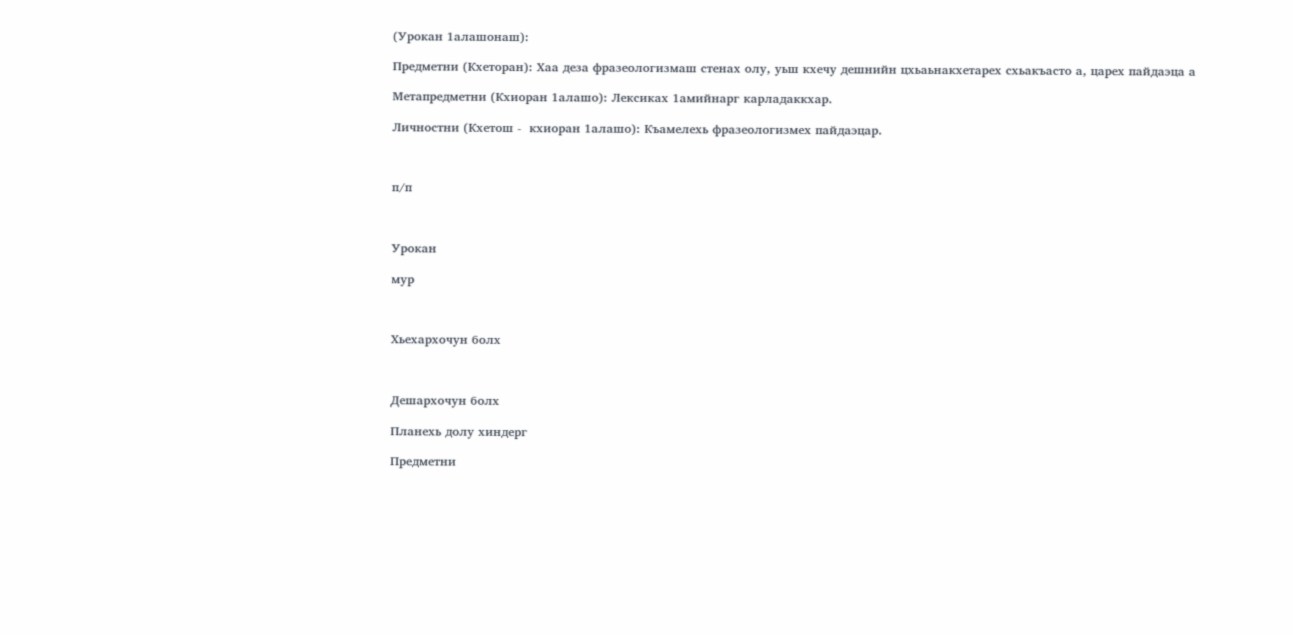(Урокан 1алашонаш):

Предметни (Кхеторан): Хаа деза фразеологизмаш стенах олу, уьш кхечу дешнийн цхьаьнакхетарех схьакъасто а, царех пайдаэца а

Метапредметни (Кхиоран 1алашо): Лексиках 1амийнарг карладаккхар.

Личностни (Кхетош -  кхиоран 1алашо): Къамелехь фразеологизмех пайдаэцар.



п/п



Урокан

мур



Хьехархочун болх



Дешархочун болх

Планехь долу хиндерг

Предметни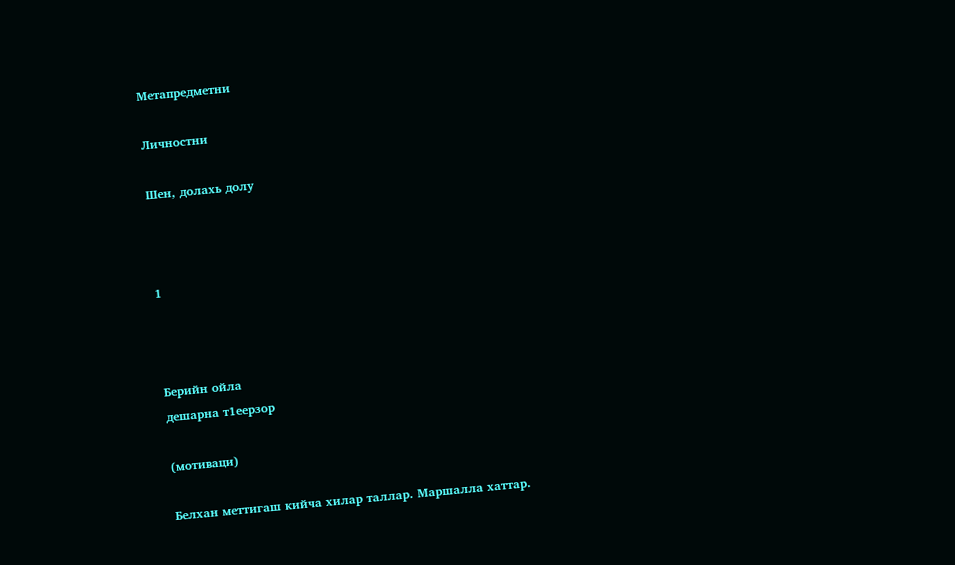Метапредметни

Личностни

Шен, долахь долу



1



Берийн ойла                                                                                                                                                                                                           дешарна т1еерзор

(мотиваци)

Белхан меттигаш кийча хилар таллар. Маршалла хаттар.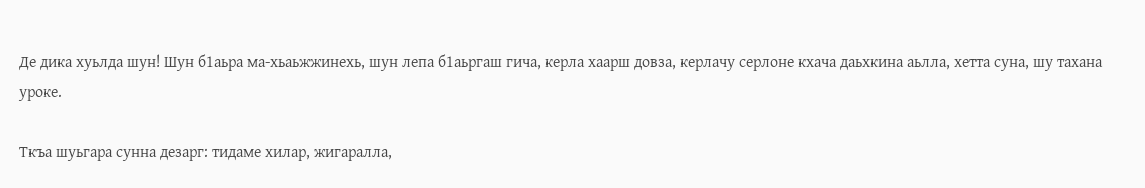Де дика хуьлда шун! Шун б1аьра ма-хьаьжжинехь, шун лепа б1аьргаш гича, керла хаарш довза, керлачу серлоне кхача даьхкина аьлла, хетта суна, шу тахана уроке.

Ткъа шуьгара сунна дезарг: тидаме хилар, жигаралла,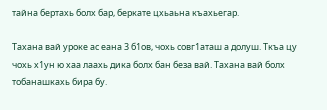тайна бертахь болх бар, беркате цхьаьна къахьегар.

Тахана вай уроке ас еана 3 б1ов, чохь совг1аташ а долуш. Ткъа цу чохь х1ун ю хаа лаахь дика болх бан беза вай. Тахана вай болх тобанашкахь бира бу.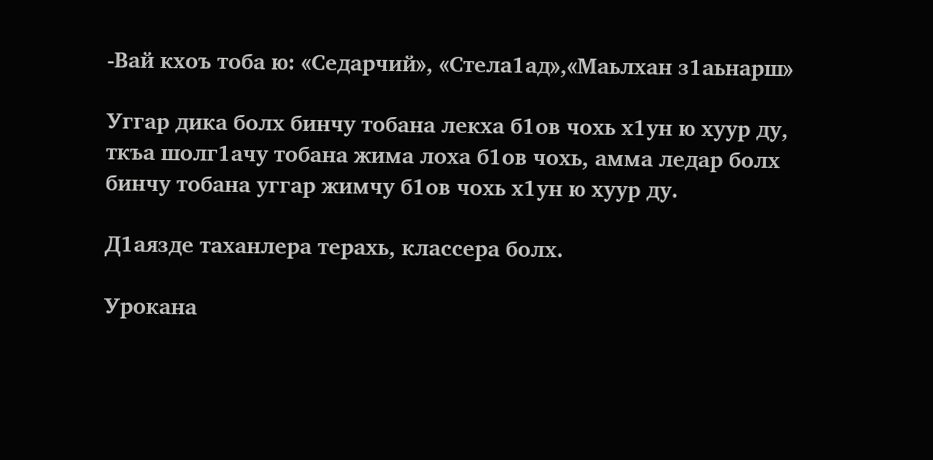-Вай кхоъ тоба ю: «Седарчий», «Стела1ад»,«Маьлхан з1аьнарш»

Уггар дика болх бинчу тобана лекха б1ов чохь х1ун ю хуур ду, ткъа шолг1ачу тобана жима лоха б1ов чохь, амма ледар болх бинчу тобана уггар жимчу б1ов чохь х1ун ю хуур ду.

Д1аязде таханлера терахь, классера болх.

Урокана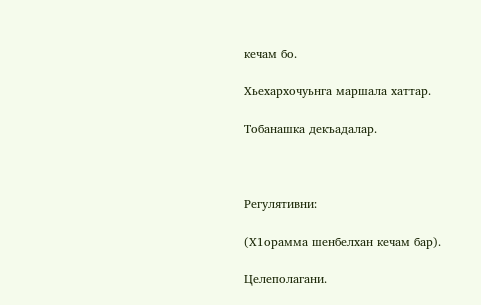кечам бо.

Хьехархочуьнга маршала хаттар.

Тобанашка декъадалар.



Регулятивни:

(Х1орамма шенбелхан кечам бар).

Целеполагани.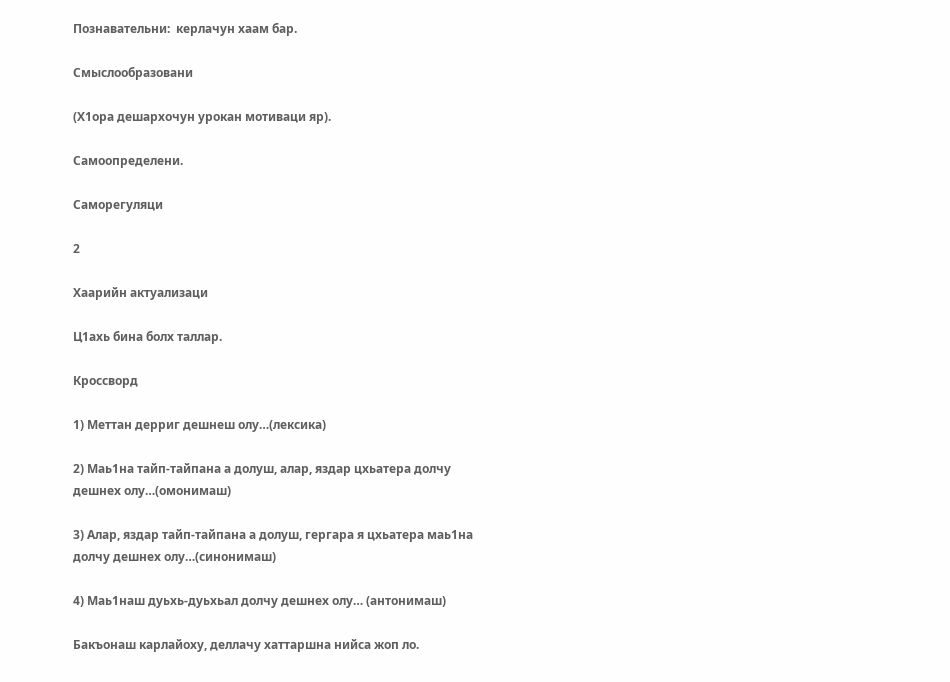Познавательни:  керлачун хаам бар.

Смыслообразовани

(Х1ора дешархочун урокан мотиваци яр).

Самоопределени.

Саморегуляци

2

Хаарийн актуализаци

Ц1ахь бина болх таллар.

Кроссворд

1) Меттан дерриг дешнеш олу…(лексика)

2) Маь1на тайп-тайпана а долуш, алар, яздар цхьатера долчу дешнех олу…(омонимаш)

3) Алар, яздар тайп-тайпана а долуш, гергара я цхьатера маь1на долчу дешнех олу…(синонимаш)

4) Маь1наш дуьхь-дуьхьал долчу дешнех олу… (антонимаш)

Бакъонаш карлайоху, деллачу хаттаршна нийса жоп ло.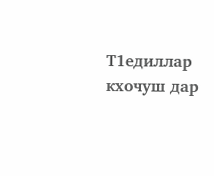Т1едиллар кхочуш дар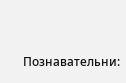Познавательни: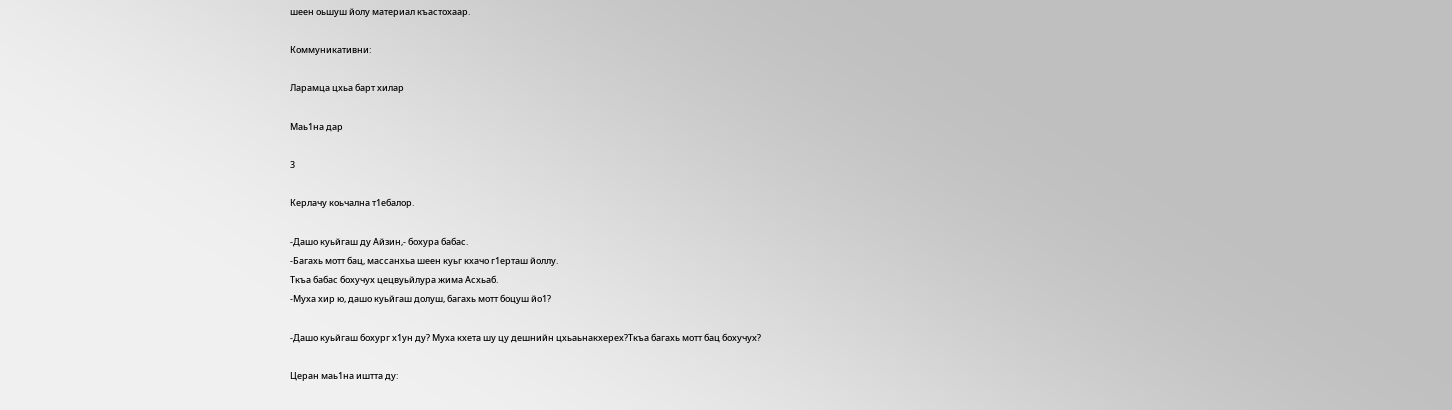шеен оьшуш йолу материал къастохаар.

Коммуникативни:

Ларамца цхьа барт хилар

Маь1на дар

3

Керлачу коьчална т1ебалор.

-Дашо куьйгаш ду Айзин,- бохура бабас.
-Багахь мотт бац, массанхьа шеен куьг кхачо г1ерташ йоллу.
Ткъа бабас бохучух цецвуьйлура жима Асхьаб.
-Муха хир ю, дашо куьйгаш долуш, багахь мотт боцуш йо1?

-Дашо куьйгаш бохург х1ун ду? Муха кхета шу цу дешнийн цхьаьнакхерех?Ткъа багахь мотт бац бохучух?

Церан маь1на иштта ду: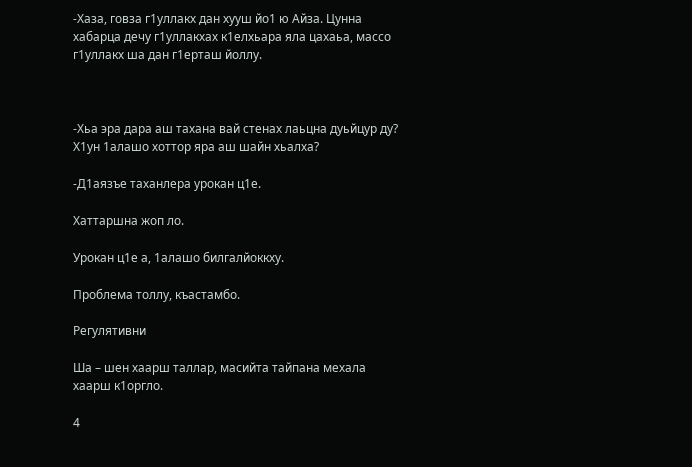-Хаза, говза г1уллакх дан хууш йо1 ю Айза. Цунна хабарца дечу г1уллакхах к1елхьара яла цахаьа, массо г1уллакх ша дан г1ерташ йоллу.



-Хьа эра дара аш тахана вай стенах лаьцна дуьйцур ду? Х1ун 1алашо хоттор яра аш шайн хьалха?

-Д1аязъе таханлера урокан ц1е.

Хаттаршна жоп ло.

Урокан ц1е а, 1алашо билгалйоккху.

Проблема толлу, къастамбо.

Регулятивни

Ша – шен хаарш таллар, масийта тайпана мехала хаарш к1оргло.

4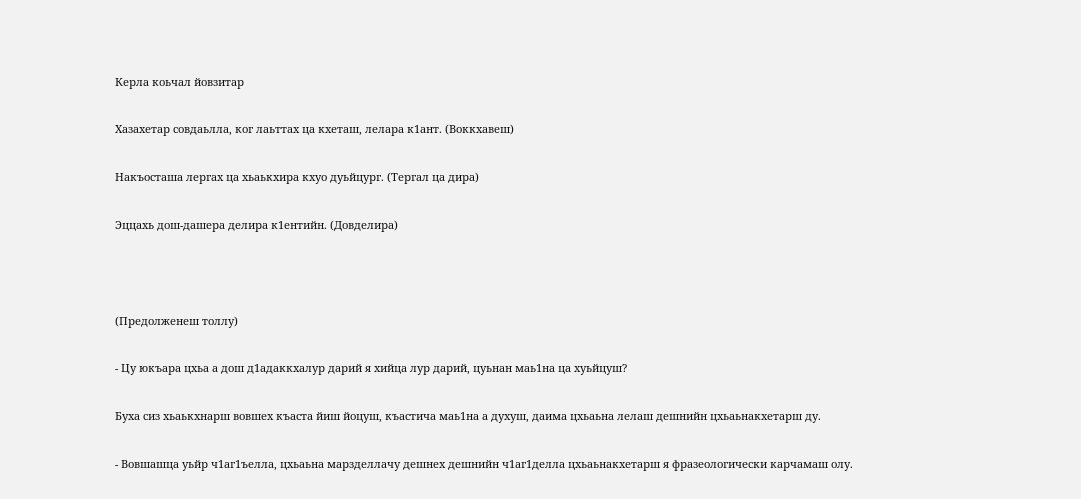Керла коьчал йовзитар

Хазахетар совдаьлла, ког лаьттах ца кхеташ, лелара к1ант. (Воккхавеш)

Накъосташа лергах ца хьаькхира кхуо дуьйцург. (Тергал ца дира)

Эццахь дош-дашера делира к1ентийн. (Довделира)



(Предолженеш толлу)

- Цу юкъара цхьа а дош д1адаккхалур дарий я хийца лур дарий, цуьнан маь1на ца хуьйцуш?

Буха сиз хьаькхнарш вовшех къаста йиш йоцуш, къастича маь1на а духуш, даима цхьаьна лелаш дешнийн цхьаьнакхетарш ду.

- Вовшашца уьйр ч1аг1ъелла, цхьаьна марзделлачу дешнех дешнийн ч1аг1делла цхьаьнакхетарш я фразеологически карчамаш олу.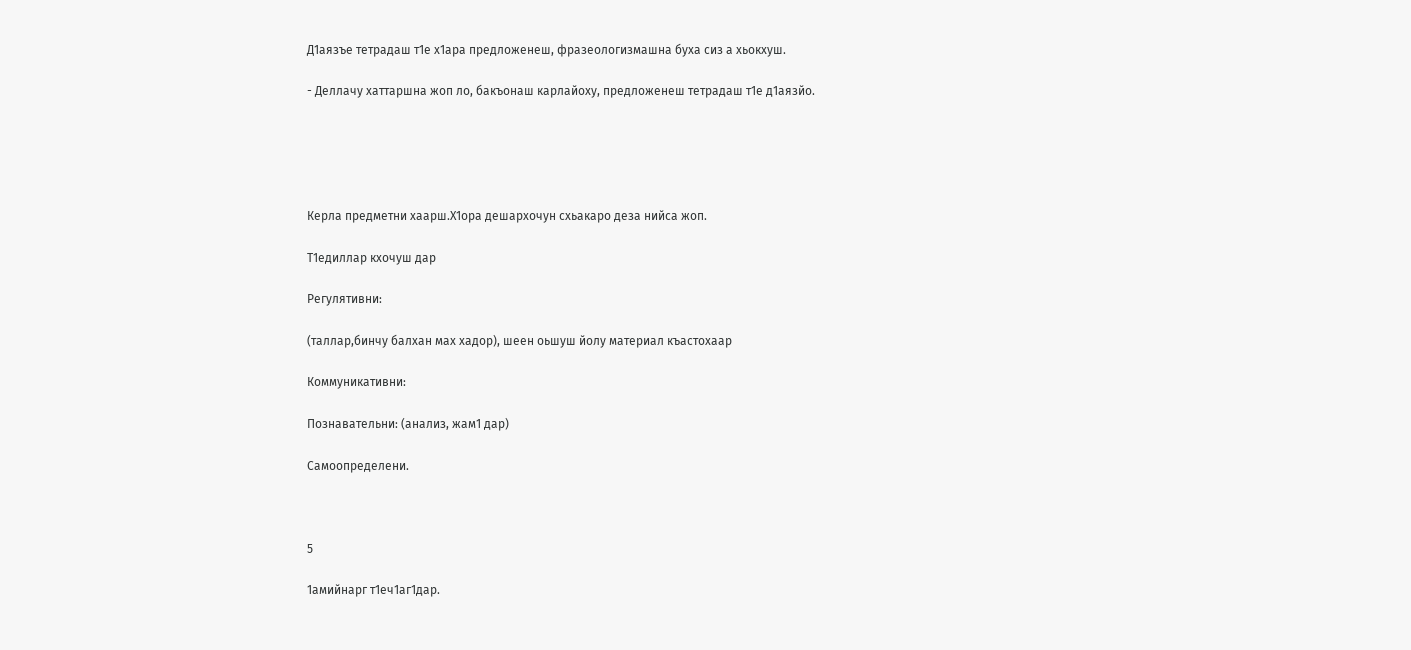Д1аязъе тетрадаш т1е х1ара предложенеш, фразеологизмашна буха сиз а хьокхуш.

- Деллачу хаттаршна жоп ло, бакъонаш карлайоху, предложенеш тетрадаш т1е д1аязйо.





Керла предметни хаарш.Х1ора дешархочун схьакаро деза нийса жоп.

Т1едиллар кхочуш дар

Регулятивни:

(таллар,бинчу балхан мах хадор), шеен оьшуш йолу материал къастохаар

Коммуникативни:

Познавательни: (анализ, жам1 дар)

Самоопределени.



5

1амийнарг т1еч1аг1дар.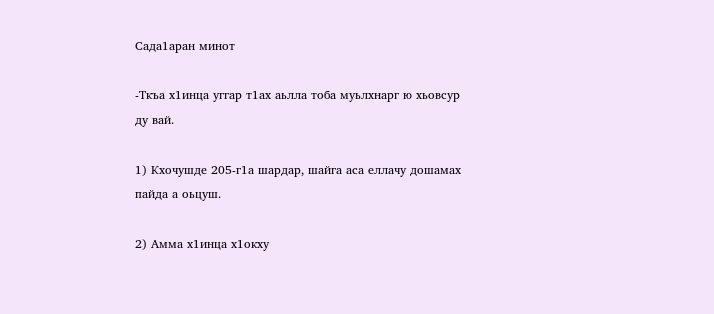Сада1аран минот

-Ткъа х1инца уггар т1ах аьлла тоба муьлхнарг ю хьовсур ду вай.

1) Кхочушде 205-г1а шардар, шайга аса еллачу дошамах пайда а оьцуш.

2) Амма х1инца х1окху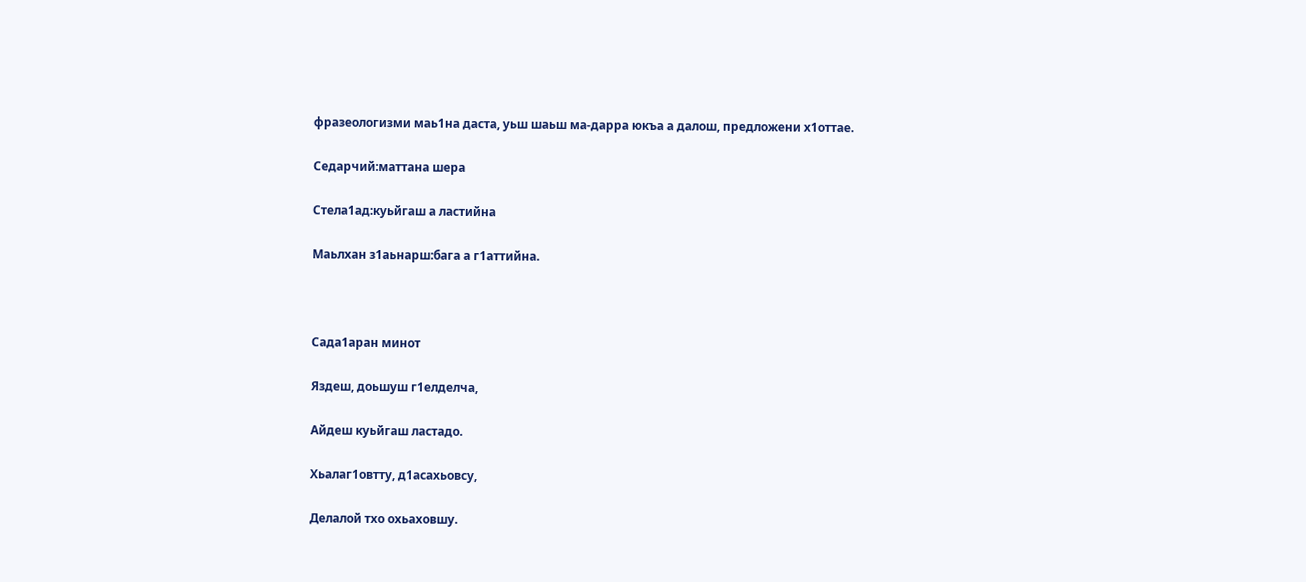фразеологизми маь1на даста, уьш шаьш ма-дарра юкъа а далош, предложени х1оттае.

Седарчий:маттана шера

Стела1ад:куьйгаш а ластийна

Маьлхан з1аьнарш:бага а г1аттийна.



Сада1аран минот

Яздеш, доьшуш г1елделча,

Айдеш куьйгаш ластадо.

Хьалаг1овтту, д1асахьовсу,

Делалой тхо охьаховшу.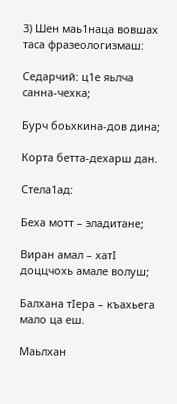3) Шен маь1наца вовшах таса фразеологизмаш:

Седарчий: ц1е яьлча санна-чехка;

Бурч боьхкина-дов дина;

Корта бетта-дехарш дан.

Стела1ад:

Беха мотт – эладитане;

Виран амал – хатI доццчохь амале волуш;

Балхана тIера – къахьега мало ца еш.

Маьлхан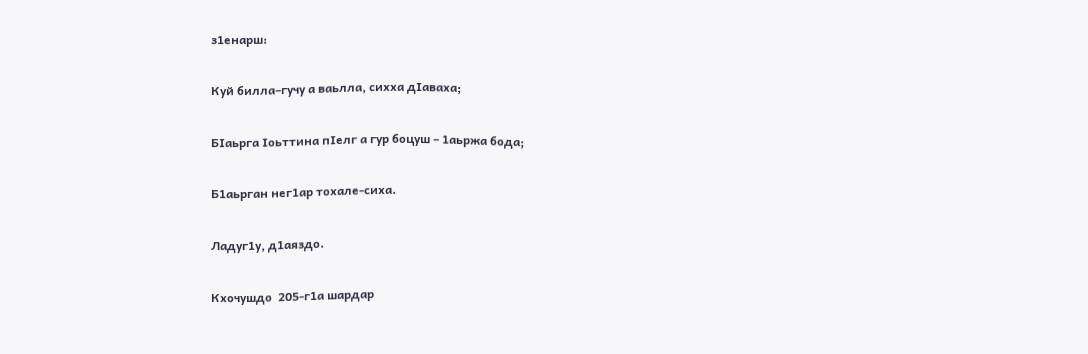з1енарш:

Куй билла–гучу а ваьлла, сихха дIаваха;

БIаьрга Iоьттина пIелг а гур боцуш – 1аьржа бода;

Б1аьрган нег1ар тохале-сиха.

Ладуг1у, д1аяздо.

Кхочушдо  205-г1а шардар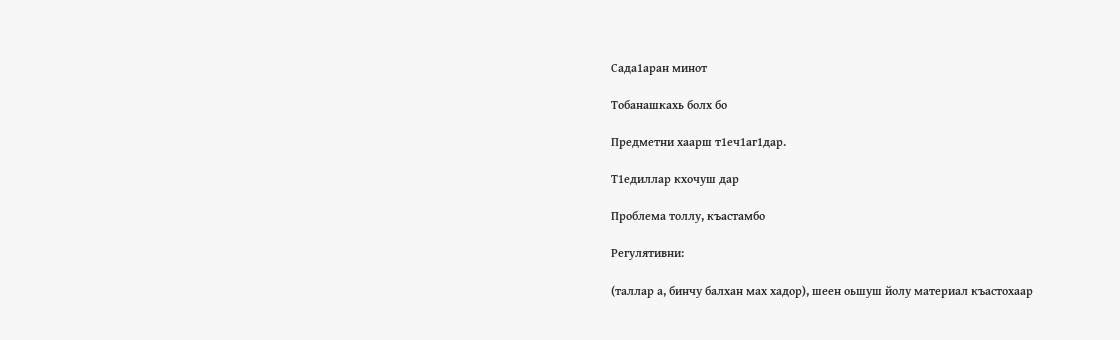Сада1аран минот

Тобанашкахь болх бо

Предметни хаарш т1еч1аг1дар.

Т1едиллар кхочуш дар

Проблема толлу, къастамбо

Регулятивни:

(таллар а, бинчу балхан мах хадор), шеен оьшуш йолу материал къастохаар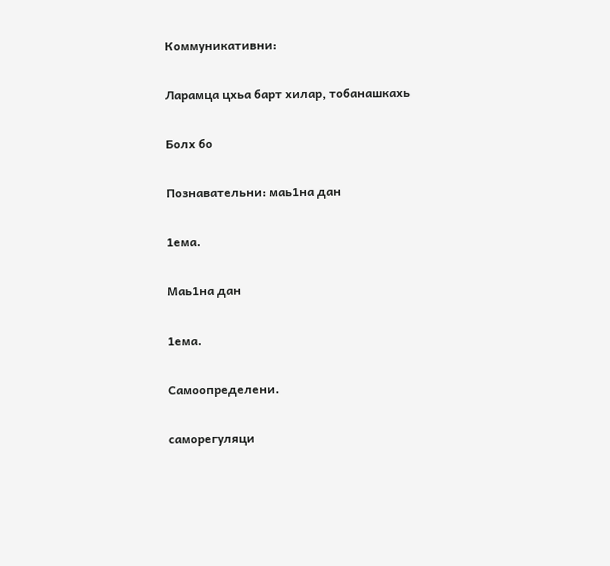Коммуникативни:

Ларамца цхьа барт хилар, тобанашкахь

Болх бо

Познавательни: маь1на дан

1ема.

Маь1на дан

1ема.

Самоопределени.

саморегуляци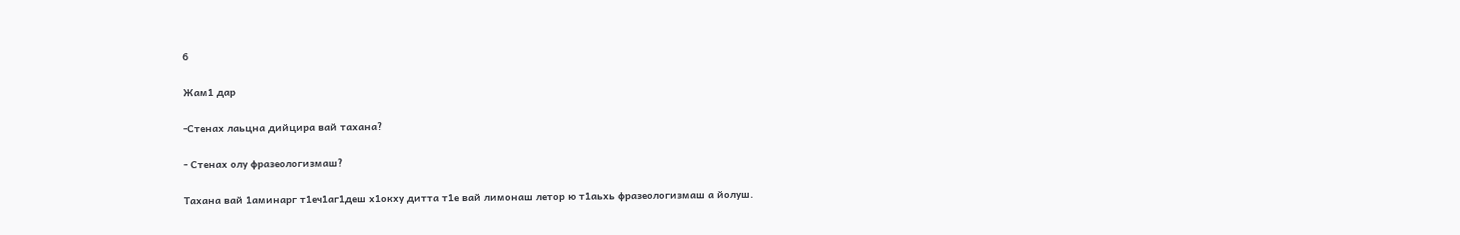6

Жам1 дар

-Стенах лаьцна дийцира вай тахана?

- Стенах олу фразеологизмаш?

Тахана вай 1аминарг т1еч1аг1деш х1окху дитта т1е вай лимонаш летор ю т1аьхь фразеологизмаш а йолуш.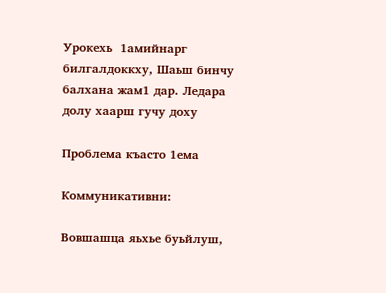Урокехь  1амийнарг билгалдоккху, Шаьш бинчу балхана жам1 дар. Ледара долу хаарш гучу доху

Проблема къасто 1ема

Коммуникативни:

Вовшашца яьхье буьйлуш,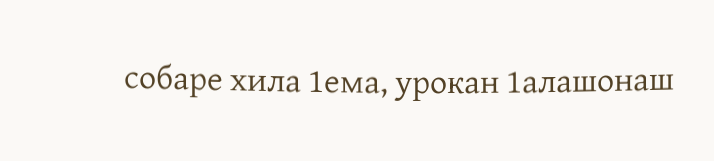собаре хила 1ема, урокан 1алашонаш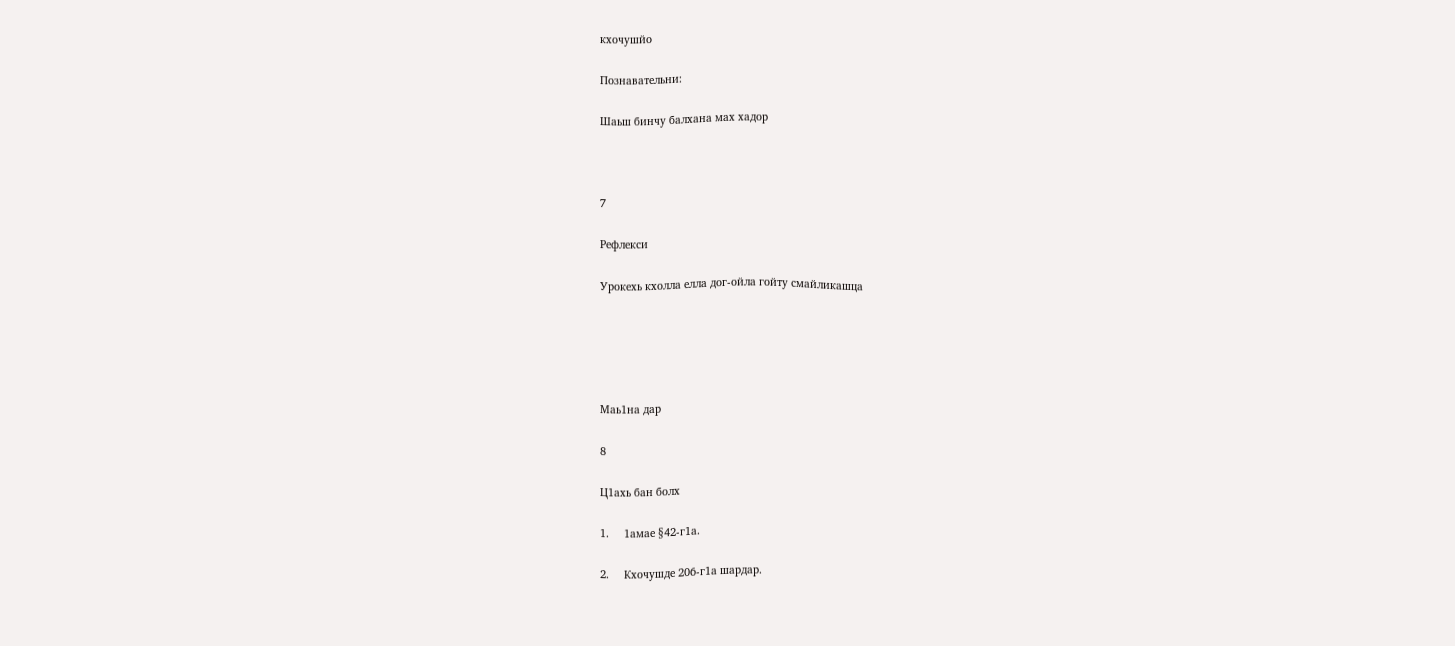кхочушйо

Познавательни:

Шаьш бинчу балхана мах хадор



7

Рефлекси

Урокехь кхолла елла дог-ойла гойту смайликашца





Маь1на дар

8

Ц1ахь бан болх

1.     1амае §42-г1а.

2.     Кхочушде 206-г1а шардар.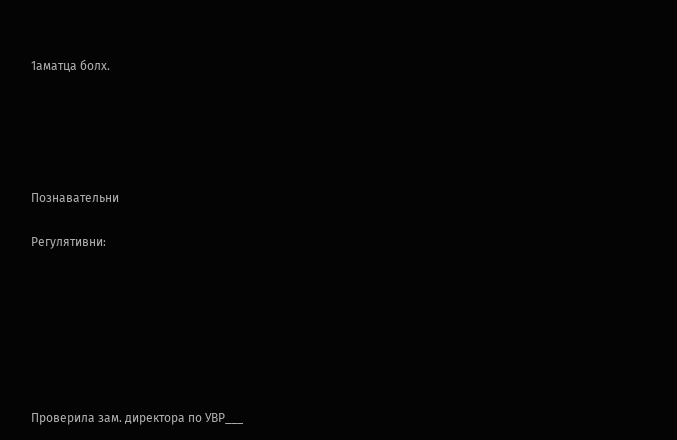1аматца болх.





Познавательни

Регулятивни:







Проверила зам. директора по УВР___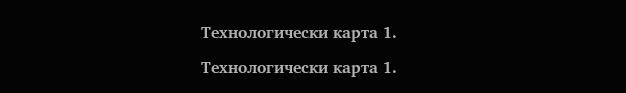Технологически карта 1.

Технологически карта 1.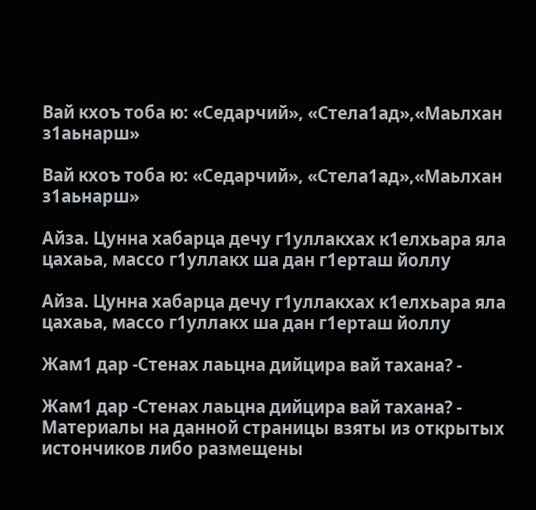Вай кхоъ тоба ю: «Седарчий», «Стела1ад»,«Маьлхан з1аьнарш»

Вай кхоъ тоба ю: «Седарчий», «Стела1ад»,«Маьлхан з1аьнарш»

Айза. Цунна хабарца дечу г1уллакхах к1елхьара яла цахаьа, массо г1уллакх ша дан г1ерташ йоллу

Айза. Цунна хабарца дечу г1уллакхах к1елхьара яла цахаьа, массо г1уллакх ша дан г1ерташ йоллу

Жам1 дар -Стенах лаьцна дийцира вай тахана? -

Жам1 дар -Стенах лаьцна дийцира вай тахана? -
Материалы на данной страницы взяты из открытых истончиков либо размещены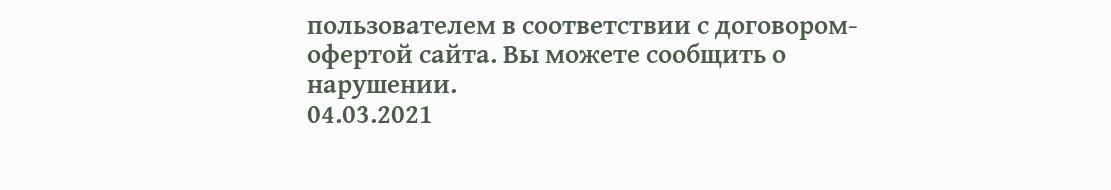пользователем в соответствии с договором-офертой сайта. Вы можете сообщить о нарушении.
04.03.2021